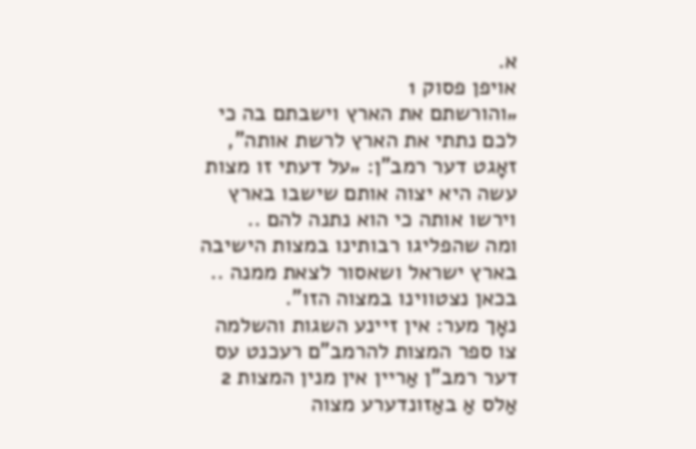א.
אויפן פסוק 1
„והורשתם את הארץ וישבתם בה כי לכם נתתי את הארץ לרשת אותה",
זאָגט דער רמב"ן: „על דעתי זו מצות עשה היא יצוה אותם שישבו בארץ וירשו אותה כי הוא נתנה להם ..
ומה שהפליגו רבותינו במצות הישיבה בארץ ישראל ושאסור לצאת ממנה ..
בכאן נצטווינו במצוה הזו".
נאָך מער: אין זיינע השגות והשלמה צו ספר המצות להרמב"ם רעכנט עס דער רמב"ן אַריין אין מנין המצות 2
אַלס אַ באַזונדערע מצוה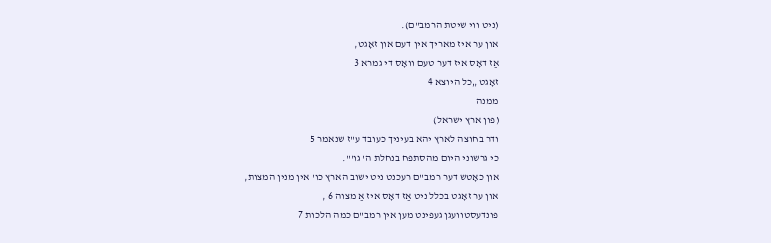(ניט ווי שיטת הרמב"ם).
און ער איז מאריך אין דעם און זאָגט,
אַז דאָס איז דער טעם וואָס די גמרא 3
זאָגט „כל היוצא 4
ממנה
(פון ארץ ישראל)
ודר בחוצה לארץ יהא בעיניך כעובד ע"ז שנאמר 5
כי גרשוני היום מהסתפח בנחלת ה' גו'".
און כאָטש דער רמב"ם רעכנט ניט ישוב הארץ כו' אין מנין המצות,
און ער זאָגט בכלל ניט אַז דאָס איז אַ מצוה 6 ,
פונדעסטוועגן געפינט מען אין רמב"ם כמה הלכות 7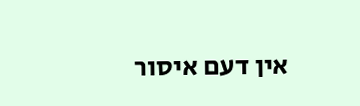אין דעם איסור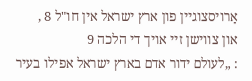אַרויסצוגיין פון ארץ ישראל אין חו"ל 8 ,
און צווישן זיי אויך די הלכה 9
: „לעולם ידור אדם בארץ ישראל אפילו בעיר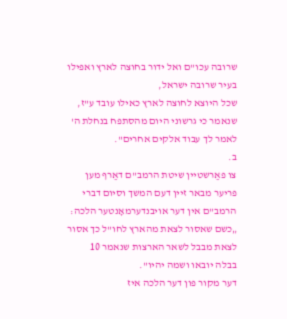שרובה עכו"ם ואל ידור בחוצה לארץ ואפילו בעיר שרובה ישראל,
שכל היוצא לחוצה לארץ כאילו עובד ע"ז,
שנאמר כי גרשוני היום מהסתפח בנחלת ה' לאמר לך עבוד אלקים אחרים".
ב.
צו פאַרשטיין שיטת הרמב"ם דאַרף מען פריער מבאר זיין דעם המשך וסיום דברי הרמב"ם אין דער אויבנדערמאָנטער הלכה:
„כשם שאסור לצאת מהארץ לחו"ל כך אסור לצאת מבבל לשאר הארצות שנאמר 10
בבלה יובאו ושמה יהיו".
דער מקור פון דער הלכה איז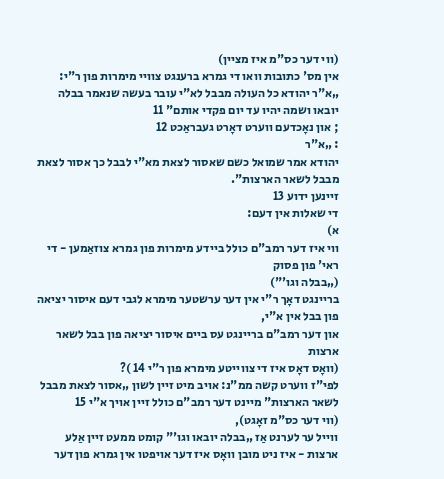(ווי דער כס"מ איז מציין)
אין מס' כתובות וואו די גמרא ברענגט צוויי מימרות פון ר"י: „א"ר יהודא כל העולה מבבל לא"י עובר בעשה שנאמר בבלה יובאו ושמה יהיו עד יום פקדי אותם" 11
; און נאָכדעם ווערט דאָרט געבראַכט 12
: „א"ר
יהודא אמר שמואל כשם שאסור לצאת מא"י לבבל כך אסור לצאת מבבל לשאר הארצות".
זיינען ידוע 13
די שאלות אין דעם:
א)
ווי איז דער רמב"ם כולל ביידע מימרות פון גמרא צוזאַמען - די ראי' פון פסוק
(„בבלה וגו'")
בריינגט דאָך ר"י אין דער ערשטער מימרא לגבי דעם איסור יציאה פון בבל אין א"י,
און דער רמב"ם בריינגט עס ביים איסור יציאה פון בבל לשאר ארצות
(וואָס דאָס איז די צווייטע מימרא פון ר"י 14 )?
לפי"ז ווערט קשה ממ"נ: אויב מיט זיין לשון „אסור לצאת מבבל לשאר הארצות" מיינט דער רמב"ם כולל זיין אויך א"י 15
(ווי דער כס"מ זאָגט),
ווייל ער לערנט אַז „בבלה יובאו וגו'" קומט ממעט זיין אַלע ארצות - איז ניט מובן וואָס איז דער אויפטו אין גמרא פון דער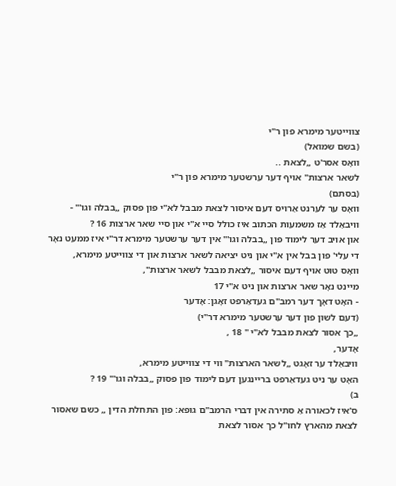צווייטער מימרא פון ר"י
(בשם שמואל)
וואָס אסר'ט „לצאת ..
לשאר ארצות" אויף דער ערשטער מימרא פון ר"י
(בסתם)
וואָס ער לערנט אַרויס דעם איסור לצאת מבבל לא"י פון פסוק „בבלה וגו'" - וויבאַלד אַז משמעות הכתוב איז כולל סיי א"י און סיי שאר ארצות 16 ?
און אויב דער לימוד פון „בבלה וגו'" אין דער ערשטער מימרא דר"י איז ממעט נאָר די עלי' פון בבל אין א"י און ניט יציאה לשאר ארצות און די צווייטע מימרא,
וואָס טוט אויף דעם איסור „לצאת מבבל לשאר ארצות",
מיינט נאָר שאר ארצות און ניט א"י 17
- האָט דאָך דער רמב"ם געדאַרפט זאָגן: אָדער
(דעם לשון פון דער ערשטער מימרא דר"י)
„כך אסור לצאת מבבל לא"י " 18 ,
אָדער,
וויבאַלד ער זאָגט „לשאר הארצות" ווי די צווייטע מימרא,
האָט ער ניט געדאַרפט בריינגען דעם לימוד פון פסוק „בבלה וגו'" 19 ?
ב)
ס'איז לכאורה אַ סתירה אין דברי הרמב"ם גופא: פון התחלת הדין „ כשם שאסור לצאת מהארץ לחו"ל כך אסור לצאת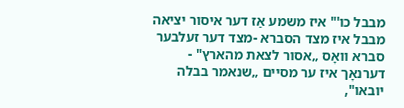מבבל כו'" איז משמע אַז דער איסור יציאה מבבל איז מצד הסברא -מצד דער זעלבער סברא וואָס „אסור לצאת מהארץ" - דערנאָך איז ער מסיים „שנאמר בבלה יובאו",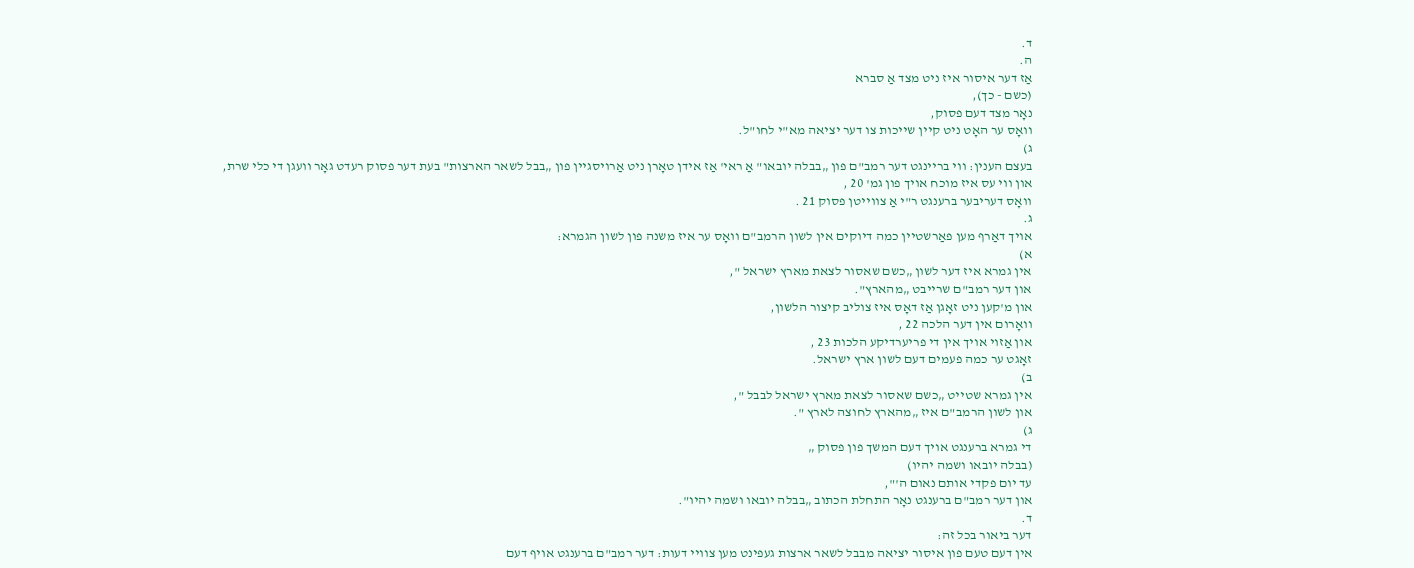ד.
ה.
אַז דער איסור איז ניט מצד אַ סברא
(כשם - כך),
נאָר מצד דעם פסוק,
וואָס ער האָט ניט קיין שייכות צו דער יציאה מא"י לחו"ל.
ג)
בעצם הענין: ווי בריינגט דער רמב"ם פון „בבלה יובאו" אַ ראי' אַז אידן טאָרן ניט אַרויסגיין פון „בבל לשאר הארצות" בעת דער פסוק רעדט גאָר וועגן די כלי שרת,
און ווי עס איז מוכח אויך פון גמ' 20 ,
וואָס דעריבער ברענגט ר"י אַ צווייטן פסוק 21 .
ג.
אויך דאַרף מען פאַרשטיין כמה דיוקים אין לשון הרמב"ם וואָס ער איז משנה פון לשון הגמרא:
א)
אין גמרא איז דער לשון „כשם שאסור לצאת מארץ ישראל ",
און דער רמב"ם שרייבט „מהארץ".
און מ'קען ניט זאָגן אַז דאָס איז צוליב קיצור הלשון,
וואָרום אין דער הלכה 22 ,
און אַזוי אויך אין די פריערדיקע הלכות 23 ,
זאָגט ער כמה פעמים דעם לשון ארץ ישראל.
ב)
אין גמרא שטייט „כשם שאסור לצאת מארץ ישראל לבבל ",
און לשון הרמב"ם איז „מהארץ לחוצה לארץ ".
ג)
די גמרא ברענגט אויך דעם המשך פון פסוק „
(בבלה יובאו ושמה יהיו)
עד יום פקדי אותם נאום ה'",
און דער רמב"ם ברענגט נאָר התחלת הכתוב „בבלה יובאו ושמה יהיו".
ד.
דער ביאור בכל זה:
אין דעם טעם פון איסור יציאה מבבל לשאר ארצות געפינט מען צוויי דעות: דער רמב"ם ברענגט אויף דעם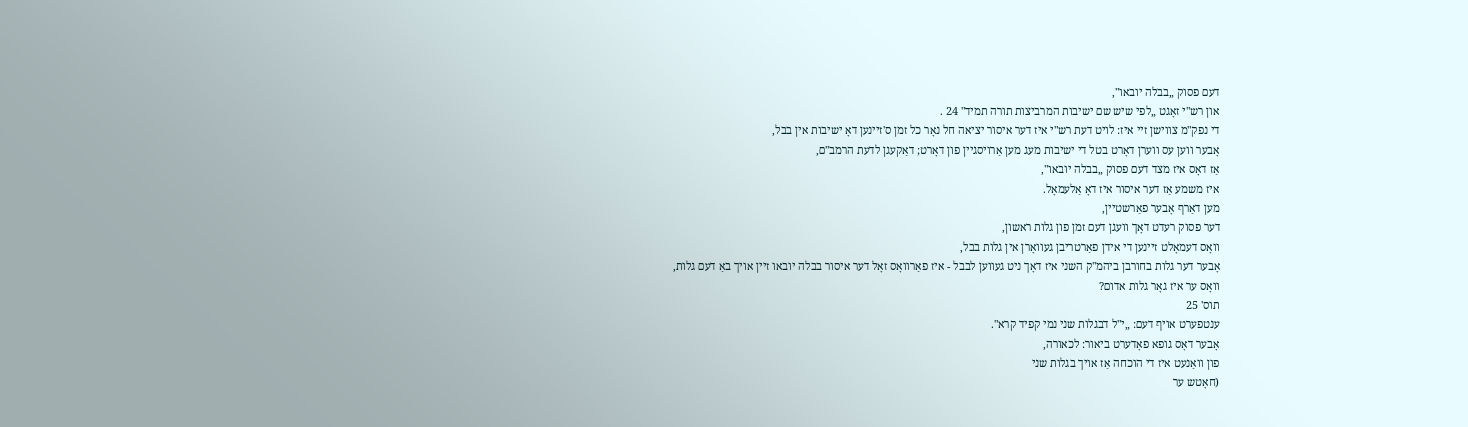דעם פסוק „בבלה יובאו",
און רש"י זאָגט „לפי שיש שם ישיבות המרביצות תורה תמיד" 24 .
די נפק"מ צווישן זיי איז: לויט דעת רש"י איז דער איסור יציאה חל נאָר כל זמן ס'זיינען דאָ ישיבות אין בבל,
אָבער ווען עס ווערן דאָרט בטל די ישיבות מעג מען אַרויסגיין פון דאָרט; דאַקעגן לדעת הרמב"ם,
אַז דאָס איז מצד דעם פסוק „בבלה יובאו",
איז משמע אַז דער איסור איז דאָ אַלעמאָל.
מען דאַרף אָבער פאַרשטיין,
דער פסוק רעדט דאָך וועגן דעם זמן פון גלות ראשון,
וואָס דעמאָלט זיינען די אידן פאַרטריבן געוואָרן אין גלות בבל,
אָבער דער גלות בחורבן ביהמ"ק השני איז דאָך ניט געווען לבבל - איז פאַרוואָס זאָל דער איסור בבלה יובאו זיין אויך באַ דעם גלות,
וואָס ער איז גאָר גלות אדום?
תוס' 25
ענטפערט אויף דעם: „י"ל דבגלות שני נמי קפיד קרא".
אָבער דאָס גופא פאָדערט ביאור: לכאורה,
פון וואַנעט איז די הוכחה אַז אויך בגלות שני
(חאָטש ער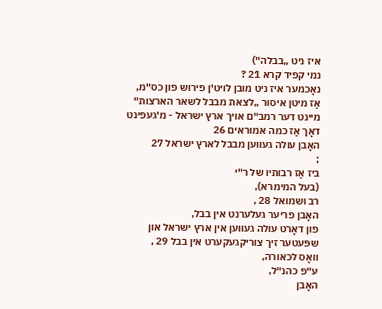איז ניט „בבלה")
נמי קפיד קרא 21 ?
נאָכמער איז ניט מובן לויט'ן פירוש פון כס"מ,
אַז מיטן איסור „לצאת מבבל לשאר הארצות" מיינט דער רמב"ם אויך ארץ ישראל - מ'געפינט דאָך אַז כמה אמוראים 26
האָבן עולה געווען מבבל לארץ ישראל 27
;
ביז אַז רבותיו של ר"י
(בעל המימרא),
רב ושמואל 28 ,
האָבן פריער געלערנט אין בבל,
פון דאָרט עולה געווען אין ארץ ישראל און שפּעטער זיך צוריקגעקערט אין בבל 29 ,
וואָס לכאורה,
ע"פ כהנ"ל,
האָבן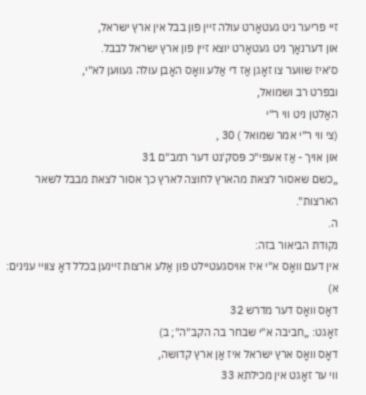זיי פריער ניט געטאָרט עולה זיין פון בבל אין ארץ ישראל,
און דערנאָך ניט געטאָרט יוצא זיין פון ארץ ישראל לבבל.
ס'איז שווער צו זאָגן אַז די אַלע וואָס האָבן עולה געווען לא"י,
ובפרט רב ושמואל,
האַלטן ניט ווי ר"י
(צי ווי ר"י אמר שמואל ) 30 ,
און אויך - אַז אעפי"כ פּסק'נט דער רמב"ם 31
„כשם שאסור לצאת מהארץ לחוצה לארץ כך אסור לצאת מבבל לשאר הארצות".
ה.
נקודת הביאור בזה:
אין דעם וואָס א"י איז אויסגעטיילט פון אַלע ארצות זיינען בכלל דאָ צוויי ענינים: א)
דאָס וואָס דער מדרש 32
זאָגט: „חביבה א"י שבחר בה הקב"ה"; ב)
דאָס וואָס ארץ ישראל איז אַן ארץ קדושה,
ווי ער זאָגט אין מכילתא 33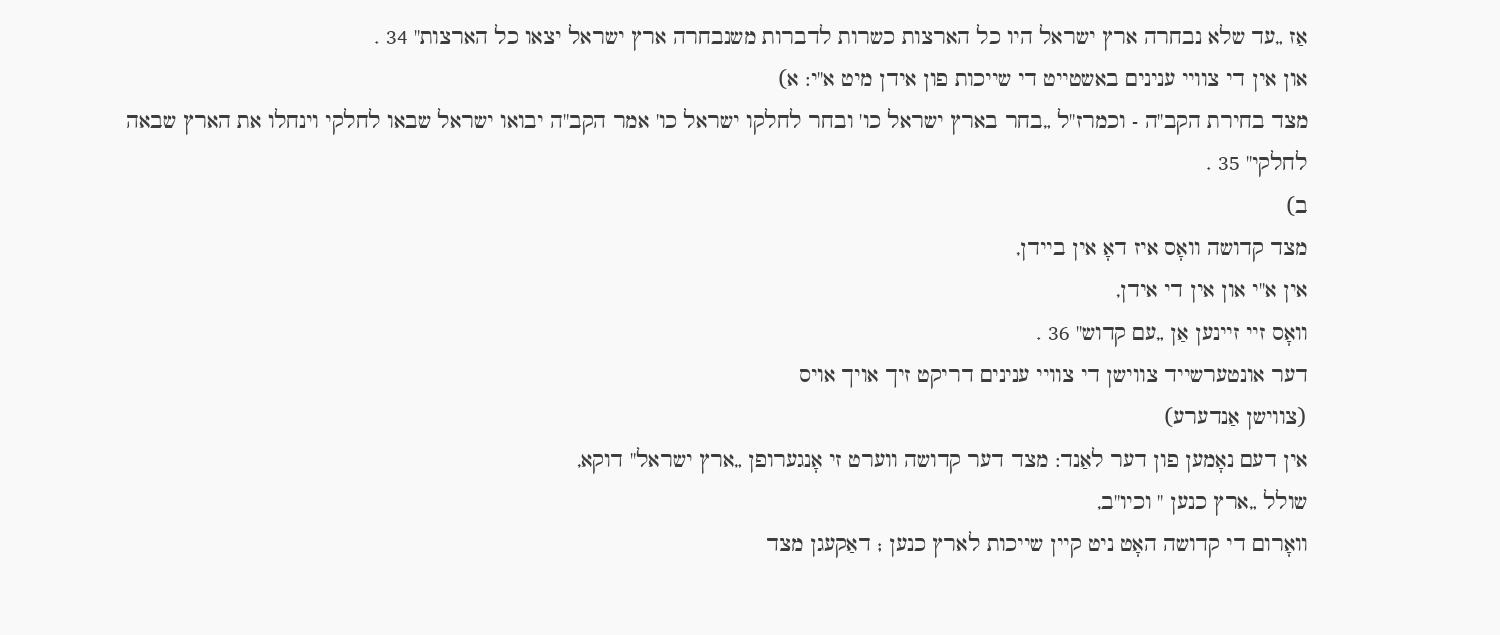אַז „עד שלא נבחרה ארץ ישראל היו כל הארצות כשרות לדברות משנבחרה ארץ ישראל יצאו כל הארצות" 34 .
און אין די צוויי ענינים באשטייט די שייכות פון אידן מיט א"י: א)
מצד בחירת הקב"ה - וכמרז"ל „בחר בארץ ישראל כו' ובחר לחלקו ישראל כו' אמר הקב"ה יבואו ישראל שבאו לחלקי וינחלו את הארץ שבאה לחלקי" 35 .
ב)
מצד קדושה וואָס איז דאָ אין ביידן,
אין א"י און אין די אידן,
וואָס זיי זיינען אַן „עם קדוש" 36 .
דער אונטערשייד צווישן די צוויי ענינים דריקט זיך אויך אויס
(צווישן אַנדערע)
אין דעם נאָמען פון דער לאַנד: מצד דער קדושה ווערט זי אָנגערופן „ארץ ישראל" דוקא,
שולל „ארץ כנען " וכיו"ב,
וואָרום די קדושה האָט ניט קיין שייכות לארץ כנען ; דאַקעגן מצד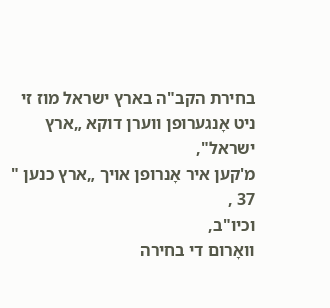בחירת הקב"ה בארץ ישראל מוז זי ניט אָנגערופן ווערן דוקא „ארץ ישראל",
מ'קען איר אָנרופן אויך „ארץ כנען " 37 ,
וכיו"ב,
וואָרום די בחירה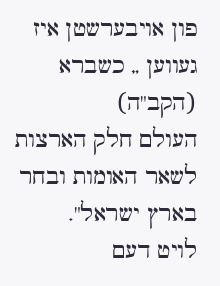פון אויבערשטן איז געווען „ כשברא
(הקב"ה)
העולם חלק הארצות לשאר האומות ובחר בארץ ישראל".
לויט דעם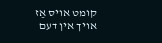קומט אויס אַז אויך אין דעם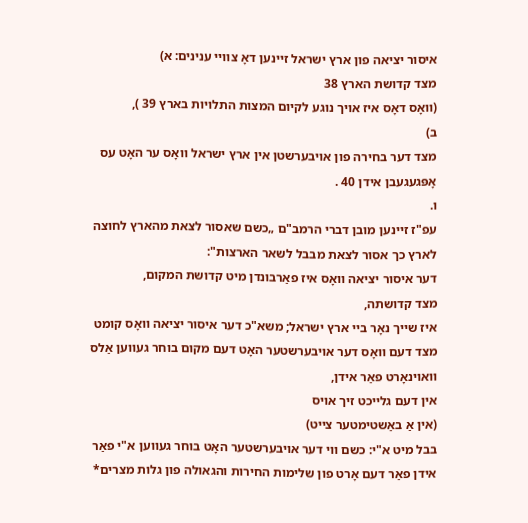איסור יציאה פון ארץ ישראל זיינען דאָ צוויי ענינים: א)
מצד קדושת הארץ 38
(וואָס דאָס איז אויך נוגע לקיום המצות התלויות בארץ 39 ),
ב)
מצד דער בחירה פון אויבערשטן אין ארץ ישראל וואָס ער האָט עס אָפּגעגעבן אידן 40 .
ו.
עפ"ז זיינען מובן דברי הרמב"ם „כשם שאסור לצאת מהארץ לחוצה לארץ כך אסור לצאת מבבל לשאר הארצות":
דער איסור יציאה וואָס איז פאַרבונדן מיט קדושת המקום,
מצד קדושתה,
איז שייך נאָר ביי ארץ ישראל; משא"כ דער איסור יציאה וואָס קומט מצד דעם וואָס דער אויבערשטער האָט דעם מקום בוחר געווען אַלס וואוינאָרט פאַר אידן,
אין דעם גלייכט זיך אויס
(אין אַ באַשטימטער צייט)
בבל מיט א"י: כשם ווי דער אויבערשטער האָט בוחר געווען א"י פאַר אידן פאַר דעם אָרט פון שלימות החירות והגאולה פון גלות מצרים*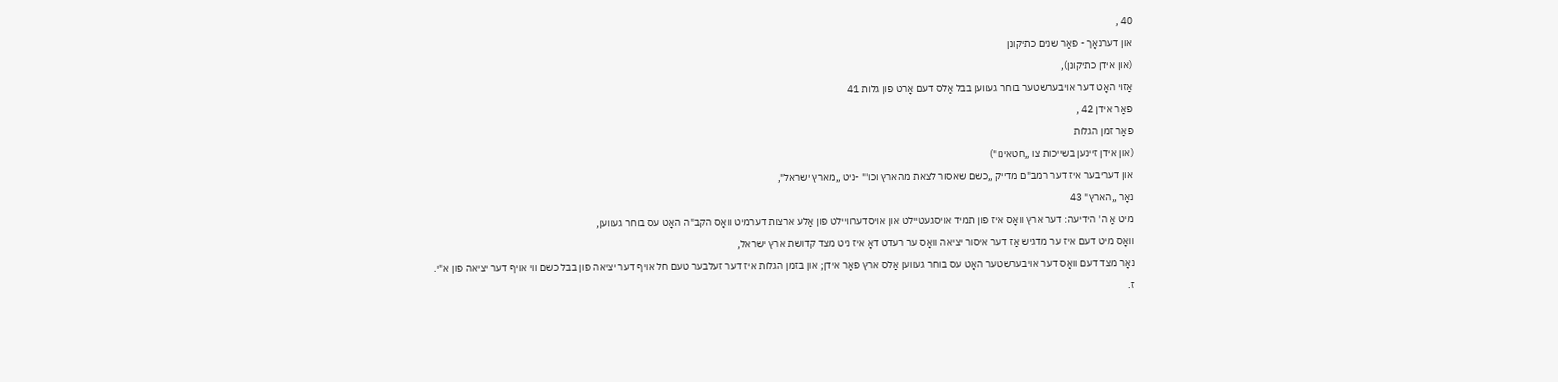40 ,
און דערנאָך - פאַר שנים כתיקונן
(און אידן כתיקונן),
אַזוי האָט דער אויבערשטער בוחר געווען בבל אַלס דעם אָרט פון גלות 41
פאַר אידן 42 ,
פאַר זמן הגלות
(און אידן זיינען בשייכות צו „חטאינו")
און דעריבער איז דער רמב"ם מדייק „כשם שאסור לצאת מהארץ וכו'" -ניט „מארץ ישראל",
נאָר „הארץ" 43
מיט אַ ה' הידיעה: דער ארץ וואָס איז פון תמיד אויסגעטיילט און אויסדערוויילט פון אַלע ארצות דערמיט וואָס הקב"ה האָט עס בוחר געווען,
וואָס מיט דעם איז ער מדגיש אַז דער איסור יציאה וואָס ער רעדט דאָ איז ניט מצד קדושת ארץ ישראל,
נאָר מצד דעם וואָס דער אויבערשטער האָט עס בוחר געווען אַלס ארץ פאַר אידן; און בזמן הגלות איז דער זעלבער טעם חל אויף דער יציאה פון בבל כשם ווי אויף דער יציאה פון א"י.
ז.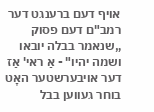אויף דעם ברענגט דער רמב"ם דעם פסוק „שנאמר בבלה יובאו ושמה יהיו" - אַ ראי' אַז דער אויבערשטער האָט בוחר געווען בבל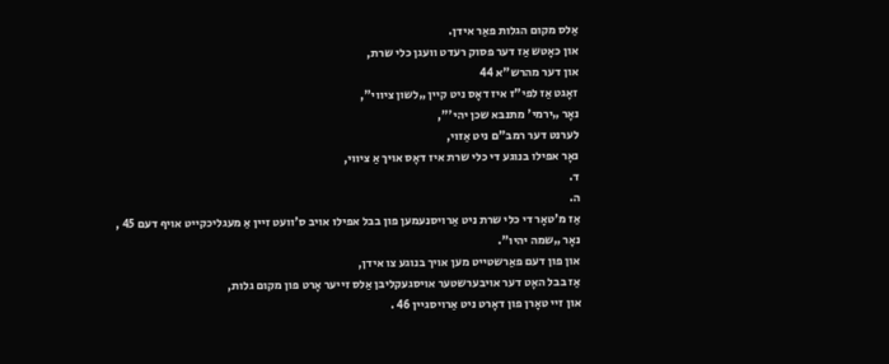אַלס מקום הגלות פאַר אידן.
און כאָטש אַז דער פסוק רעדט וועגן כלי שרת,
און דער מהרש"א 44
זאָגט אַז לפי"ז איז דאָס ניט קיין „לשון ציווי",
נאָר „ירמי' מתנבא שכן יהי'",
לערנט דער רמב"ם ניט אַזוי,
נאָר אפילו בנוגע די כלי שרת איז דאָס אויך אַ ציווי,
ד.
ה.
אַז מ'טאָר די כלי שרת ניט אַרויסנעמען פון בבל אפילו אויב ס'וועט זיין אַ מעגליכקייט אויף דעם 45 ,
נאָר „שמה יהיו".
און פון דעם פאַרשטייט מען אויך בנוגע צו אידן,
אַז בבל האָט דער אויבערשטער אויסגעקליבן אַלס זייער אָרט פון מקום גלות,
און זיי טאָרן פון דאָרט ניט אַרויסגיין 46 .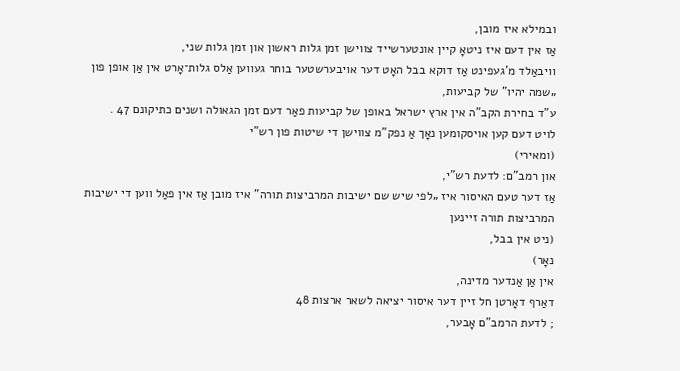ובמילא איז מובן,
אַז אין דעם איז ניטאָ קיין אונטערשייד צווישן זמן גלות ראשון און זמן גלות שני,
וויבאַלד מ'געפינט אַז דוקא בבל האָט דער אויבערשטער בוחר געווען אַלס גלות־אָרט אין אַן אופן פון „שמה יהיו" של קביעות,
ע"ד בחירת הקב"ה אין ארץ ישראל באופן של קביעות פאַר דעם זמן הגאולה ושנים כתיקונם 47 .
לויט דעם קען אויסקומען נאָך אַ נפק"מ צווישן די שיטות פון רש"י
(ומאירי)
און רמב"ם: לדעת רש"י,
אַז דער טעם האיסור איז „לפי שיש שם ישיבות המרביצות תורה" איז מובן אַז אין פאַל ווען די ישיבות המרביצות תורה זיינען
(ניט אין בבל,
נאָר)
אין אַן אַנדער מדינה,
דאַרף דאָרטן חל זיין דער איסור יציאה לשאר ארצות 48
; לדעת הרמב"ם אָבער,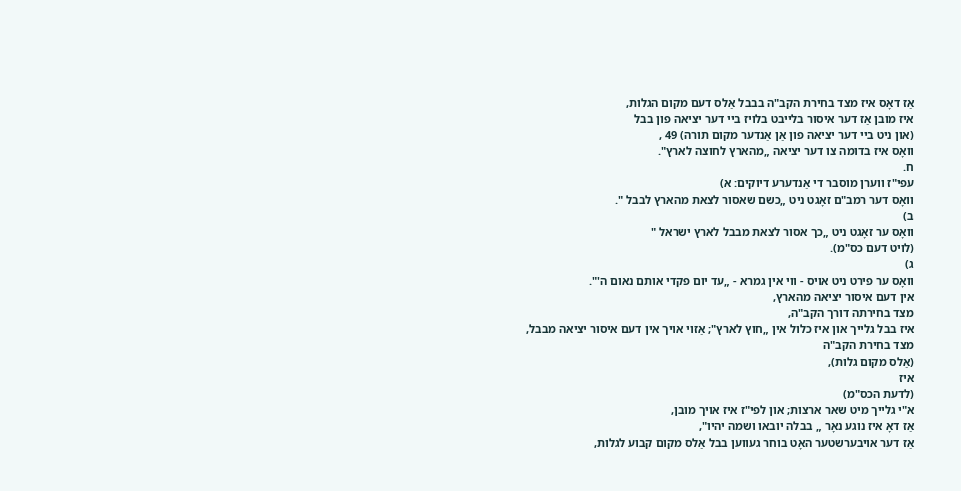אַז דאָס איז מצד בחירת הקב"ה בבבל אַלס דעם מקום הגלות,
איז מובן אַז דער איסור בלייבט בלויז ביי דער יציאה פון בבל
(און ניט ביי דער יציאה פון אַן אַנדער מקום תורה) 49 ,
וואָס איז בדומה צו דער יציאה „מהארץ לחוצה לארץ".
ח.
עפי"ז ווערן מוסבר די אַנדערע דיוקים: א)
וואָס דער רמב"ם זאָגט ניט „כשם שאסור לצאת מהארץ לבבל ".
ב)
וואָס ער זאָגט ניט „כך אסור לצאת מבבל לארץ ישראל "
(לויט דעם כס"מ).
ג)
וואָס ער פירט ניט אויס - ווי אין גמרא - „עד יום פקדי אותם נאום ה'".
אין דעם איסור יציאה מהארץ,
מצד בחירתה דורך הקב"ה,
איז בבל גלייך און איז כלול אין „חוץ לארץ"; אַזוי אויך אין דעם איסור יציאה מבבל,
מצד בחירת הקב"ה
(אַלס מקום גלות),
איז
(לדעת הכס"מ)
א"י גלייך מיט שאר ארצות; און לפי"ז איז אויך מובן,
אַז דאָ איז נוגע נאָר „ בבלה יובאו ושמה יהיו",
אַז דער אויבערשטער האָט בוחר געווען בבל אַלס מקום קבוע לגלות,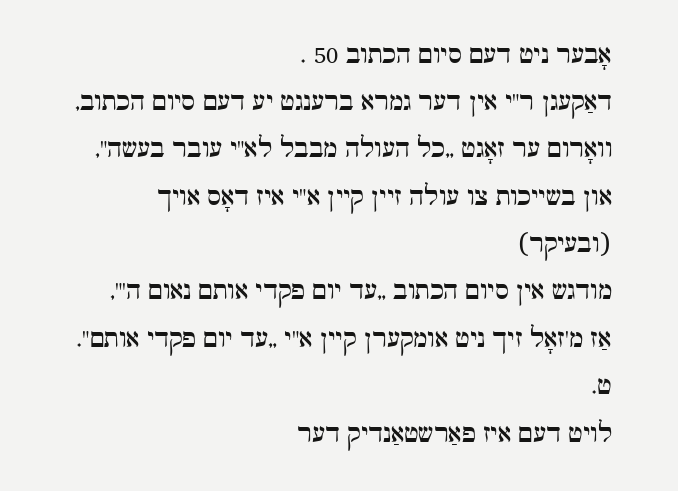אָבער ניט דעם סיום הכתוב 50 .
דאַקעגן ר"י אין דער גמרא ברענגט יע דעם סיום הכתוב,
וואָרום ער זאָגט „כל העולה מבבל לא"י עובר בעשה",
און בשייכות צו עולה זיין קיין א"י איז דאָס אויך
(ובעיקר)
מודגש אין סיום הכתוב „עד יום פקדי אותם נאום ה'",
אַז מ'זאָל זיך ניט אומקערן קיין א"י „עד יום פקדי אותם".
ט.
לויט דעם איז פאַרשטאַנדיק דער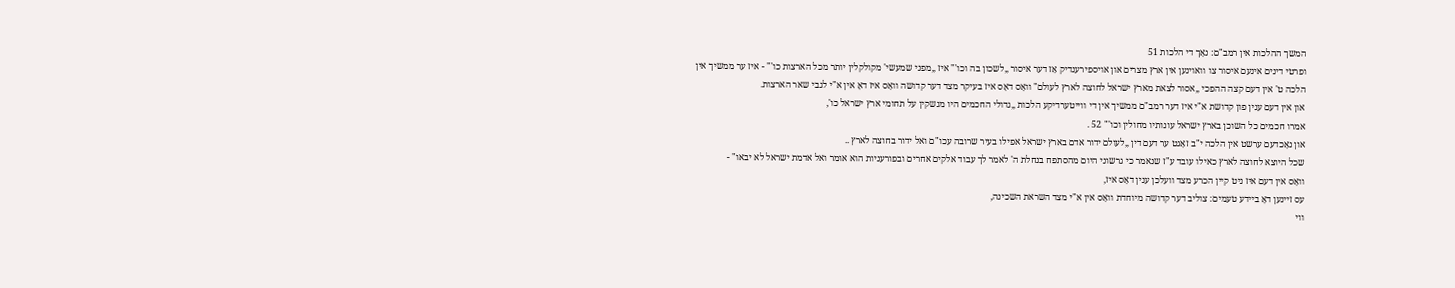המשך ההלכות אין רמב"ם: נאָך די הלכות 51
ופרטי דינים אינעם איסור צו וואוינען אין ארץ מצרים און אויספירענדיק אַז דער איסור „לשכון בה וכו'" איז „מפני שמעשי' מקולקלין יותר מכל הארצות כו'" - איז ער ממשיך אין הלכה ט' אין דעם קצה ההפכי „אסור לצאת מארץ ישראל לחוצה לארץ לעולם" וואָס דאָס איז בעיקר מצד דער קדושה וואָס איז דאָ אין א"י לגבי שאר הארצות.
און אין דעם ענין פון קדושת א"י איז דער רמב"ם ממשיך אין די ווייטערדיקע הלכות „גדולי החכמים היו מנשקין על תחומי ארץ ישראל כו',
אמרו חכמים כל השוכן בארץ ישראל עונותיו מחולין וכו'" 52 .
און נאָכדעם ערשט אין הלכה י"ב זאָגט ער דעם דין „לעולם ידור אדם בארץ ישראל אפילו בעיר שרובה עכו"ם ואל ידור בחוצה לארץ ..
שכל היוצא לחוצה לארץ כאילו עובד ע"ז שנאמר כי גרשוני היום מהסתפח בנחלת ה' לאמר לך עבוד אלקים אחרים ובפורעניות הוא אומר ואל אדמת ישראל לא יבאו" -
וואָס אין דעם איז ניט קיין הכרע מצד וועלכן ענין דאָס איז,
עס זיינען דאָ ביידע טעמים: צוליב דער קדושה מיוחדת וואָס אין א"י מצד השראת השכינה,
ווי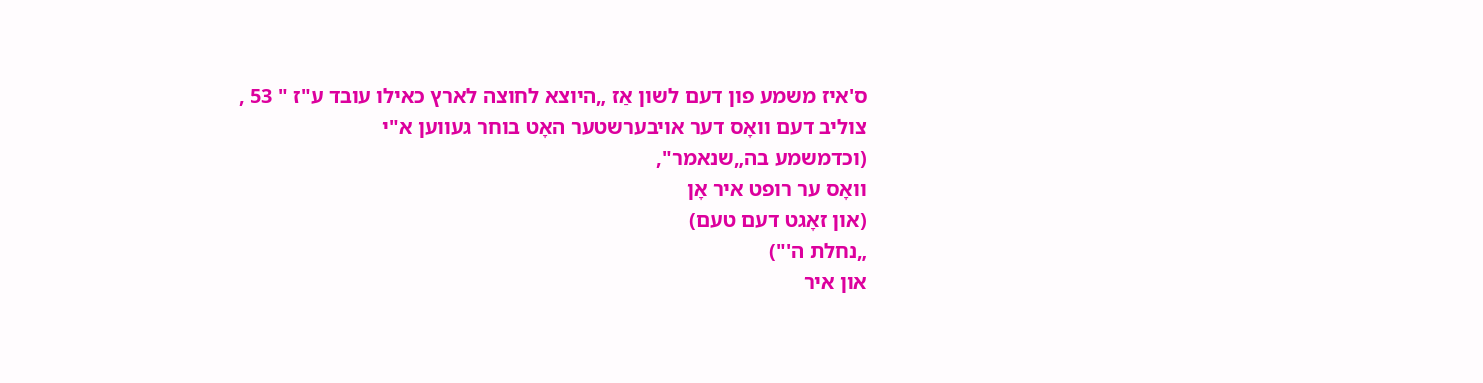ס'איז משמע פון דעם לשון אַז „היוצא לחוצה לארץ כאילו עובד ע"ז " 53 ,
צוליב דעם וואָס דער אויבערשטער האָט בוחר געווען א"י
(וכדמשמע בה„שנאמר",
וואָס ער רופט איר אָן
(און זאָגט דעם טעם)
„נחלת ה'")
און איר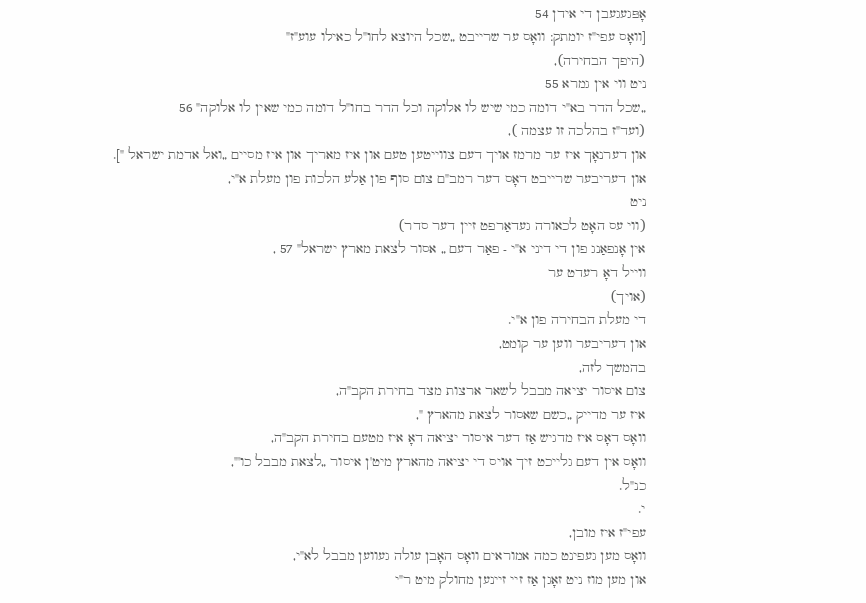אָפּגעגעבן די אידן 54
[וואָס עפי"ז יומתק: וואָס ער שרייבט „שכל היוצא לחו"ל כאילו עוע"ז"
(היפך הבחירה),
ניט ווי אין גמרא 55
„שכל הדר בא"י דומה כמי שיש לו אלוקה וכל הדר בחו"ל דומה כמי שאין לו אלוקה" 56
(ועד"ז בהלכה זו עצמה ),
און דערנאָך איז ער מרמז אויך דעם צווייטען טעם און איז מאריך און איז מסיים „ואל אדמת ישראל "].
און דעריבער שרייבט דאָס דער רמב"ם צום סוף פון אַלע הלכות פון מעלת א"י,
ניט
(ווי עס האָט לכאורה געדאַרפט זיין דער סדר)
אין אָנפאַנג פון די דיני א"י - פאַר דעם „ אסור לצאת מארץ ישראל" 57 ,
ווייל דאָ רעדט ער
(אויך)
די מעלת הבחירה פון א"י.
און דעריבער ווען ער קומט,
בהמשך לזה,
צום איסור יציאה מבבל לשאר ארצות מצד בחירת הקב"ה,
איז ער מדייק „כשם שאסור לצאת מהארץ ",
וואָס דאָס איז מדגיש אַז דער איסור יציאה דאָ איז מטעם בחירת הקב"ה,
וואָס אין דעם גלייכט זיך אויס די יציאה מהארץ מיט'ן איסור „לצאת מבבל כו'",
כנ"ל.
י.
עפי"ז איז מובן,
וואָס מען געפינט כמה אמוראים וואָס האָבן עולה געווען מבבל לא"י,
און מען מוז ניט זאָגן אַז זיי זיינען מחולק מיט ר"י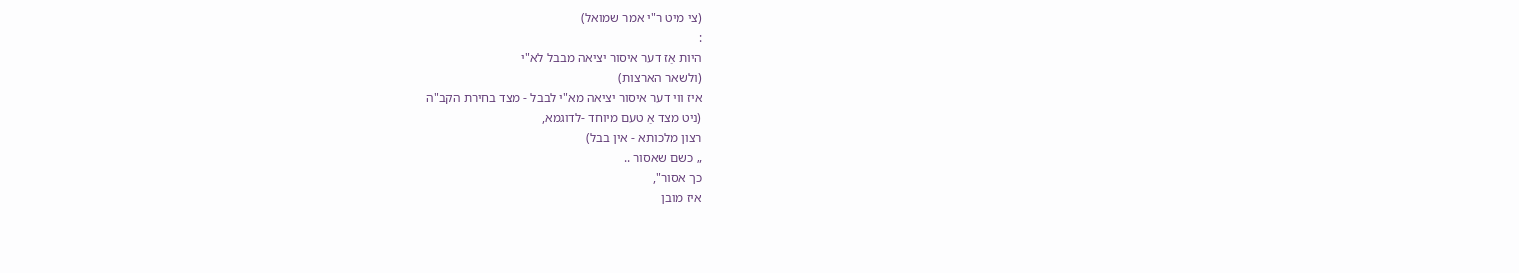(צי מיט ר"י אמר שמואל)
:
היות אַז דער איסור יציאה מבבל לא"י
(ולשאר הארצות)
איז ווי דער איסור יציאה מא"י לבבל - מצד בחירת הקב"ה
(ניט מצד אַ טעם מיוחד -לדוגמא,
רצון מלכותא - אין בבל)
„ כשם שאסור ..
כך אסור",
איז מובן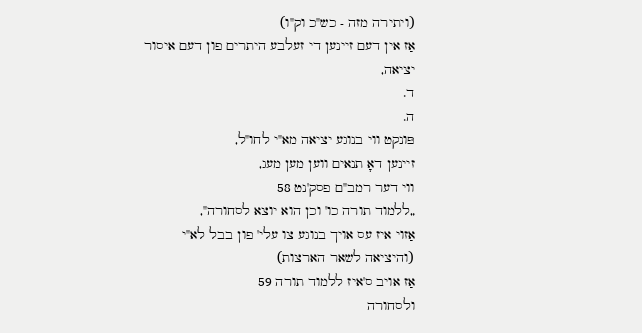(ויתירה מזה - כש"כ וק"ו)
אַז אין דעם זיינען די זעלבע היתרים פון דעם איסור יציאה,
ד.
ה.
פּונקט ווי בנוגע יציאה מא"י לחו"ל,
זיינען דאָ תנאים ווען מען מעג,
ווי דער רמב"ם פסק'נט 58
„ללמוד תורה כו' וכן הוא יוצא לסחורה",
אַזוי איז עס אויך בנוגע צו עלי' פון בבל לא"י
(והיציאה לשאר הארצות)
אַז אויב ס'איז ללמוד תורה 59
ולסחורה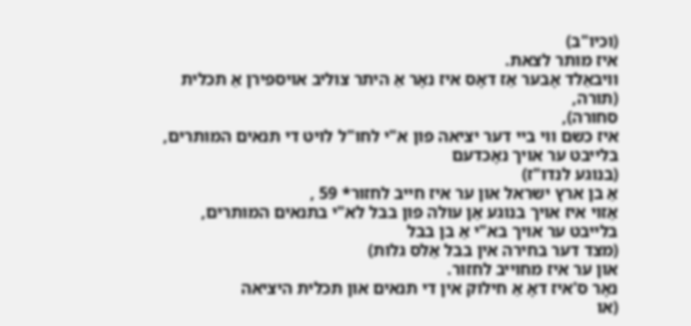(וכיו"ב)
איז מותר לצאת.
וויבאַלד אָבער אַז דאָס איז נאָר אַ היתר צוליב אויספירן אַ תכלית
(תורה,
סחורה),
איז כשם ווי ביי דער יציאה פון א"י לחו"ל לויט די תנאים המותרים,
בלייבט ער אויך נאָכדעם
(בנוגע לנדו"ז)
אַ בן ארץ ישראל און ער איז חייב לחזור* 59 ,
אַזוי איז אויך בנוגע אַן עולה פון בבל לא"י בתנאים המותרים,
בלייבט ער אויך בא"י אַ בן בבל
(מצד דער בחירה אין בבל אַלס גלות)
און ער איז מחוייב לחזור.
נאָר ס'איז דאָ אַ חילוק אין די תנאים און תכלית היציאה
(או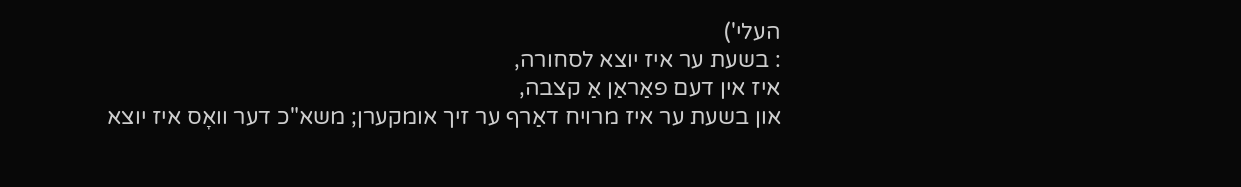העלי')
: בשעת ער איז יוצא לסחורה,
איז אין דעם פאַראַן אַ קצבה,
און בשעת ער איז מרויח דאַרף ער זיך אומקערן; משא"כ דער וואָס איז יוצא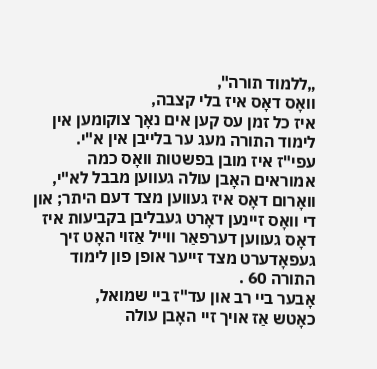„ללמוד תורה",
וואָס דאָס איז בלי קצבה,
איז כל זמן עס קען אים נאָך צוקומען אין לימוד התורה מעג ער בלייבן אין א"י.
עפי"ז איז מובן בפשטות וואָס כמה אמוראים האָבן עולה געווען מבבל לא"י,
וואָרום דאָס איז געווען מצד דעם היתר; און די וואָס זיינען דאָרט געבליבן בקביעות איז דאָס געווען דערפאַר ווייל אַזוי האָט זיך געפאָדערט מצד זייער אופן פון לימוד התורה 60 .
אָבער ביי רב און עד"ז ביי שמואל,
כאָטש אַז אויך זיי האָבן עולה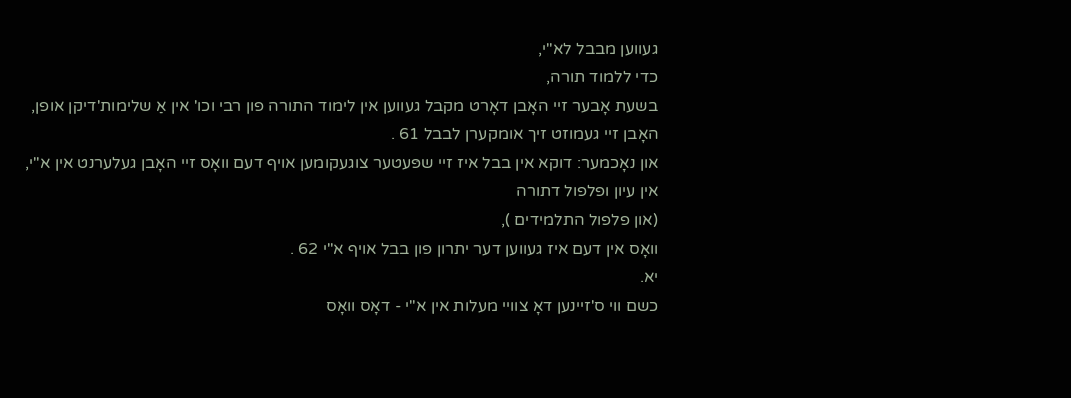געווען מבבל לא"י,
כדי ללמוד תורה,
בשעת אָבער זיי האָבן דאָרט מקבל געווען אין לימוד התורה פון רבי וכו' אין אַ שלימות'דיקן אופן,
האָבן זיי געמוזט זיך אומקערן לבבל 61 .
און נאָכמער: דוקא אין בבל איז זיי שפּעטער צוגעקומען אויף דעם וואָס זיי האָבן געלערנט אין א"י,
אין עיון ופלפול דתורה
(און פלפול התלמידים ),
וואָס אין דעם איז געווען דער יתרון פון בבל אויף א"י 62 .
יא.
כשם ווי ס'זיינען דאָ צוויי מעלות אין א"י - דאָס וואָס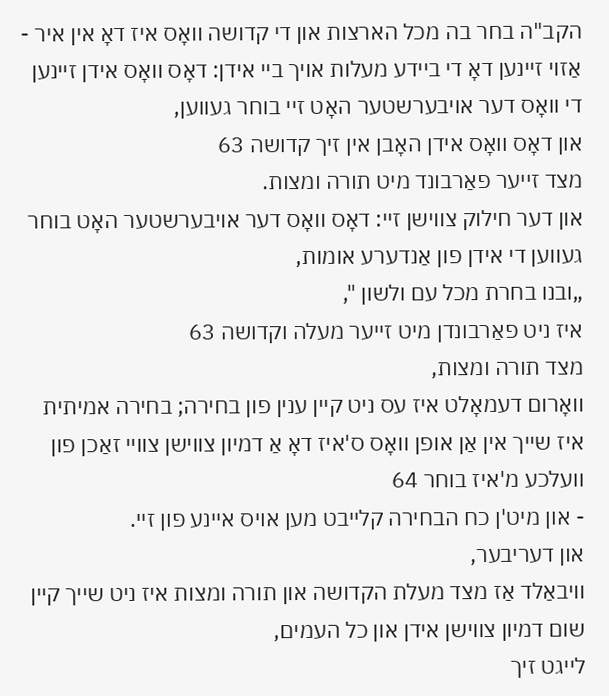הקב"ה בחר בה מכל הארצות און די קדושה וואָס איז דאָ אין איר - אַזוי זיינען דאָ די ביידע מעלות אויך ביי אידן: דאָס וואָס אידן זיינען די וואָס דער אויבערשטער האָט זיי בוחר געווען,
און דאָס וואָס אידן האָבן אין זיך קדושה 63
מצד זייער פאַרבונד מיט תורה ומצות.
און דער חילוק צווישן זיי: דאָס וואָס דער אויבערשטער האָט בוחר געווען די אידן פון אַנדערע אומות,
„ובנו בחרת מכל עם ולשון ",
איז ניט פאַרבונדן מיט זייער מעלה וקדושה 63
מצד תורה ומצות,
וואָרום דעמאָלט איז עס ניט קיין ענין פון בחירה; בחירה אמיתית איז שייך אין אַן אופן וואָס ס'איז דאָ אַ דמיון צווישן צוויי זאַכן פון וועלכע מ'איז בוחר 64
- און מיט'ן כח הבחירה קלייבט מען אויס איינע פון זיי.
און דעריבער,
וויבאַלד אַז מצד מעלת הקדושה און תורה ומצות איז ניט שייך קיין שום דמיון צווישן אידן און כל העמים,
לייגט זיך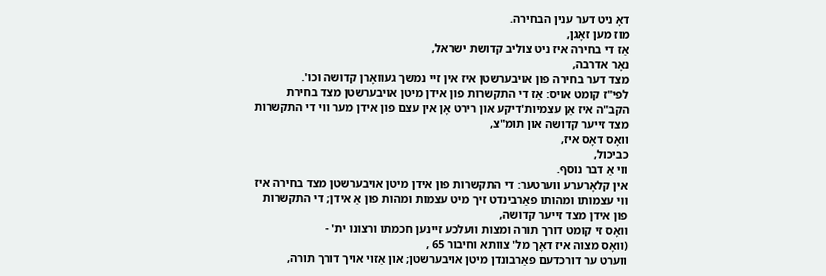דאָ ניט דער ענין הבחירה.
מוז מען זאָגן,
אַז די בחירה איז ניט צוליב קדושת ישראל,
נאָר אדרבה,
מצד דער בחירה פון אויבערשטן איז אין זיי נמשך געוואָרן קדושה וכו'.
לפי"ז קומט אויס: אַז די התקשרות פון אידן מיטן אויבערשטן מצד בחירת הקב"ה איז אַן עצמיות'דיקע און רירט אָן אין עצם פון אידן מער ווי די התקשרות מצד זייער קדושה און תומ"צ,
וואָס דאָס איז,
כביכול,
ווי אַ דבר נוסף.
אין קלאָרערע ווערטער: די התקשרות פון אידן מיטן אויבערשטן מצד בחירה איז ווי עצמותו ומהותו פאַרבינדט זיך מיט עצמות ומהות פון אַ אידן; די התקשרות פון אידן מצד זייער קדושה,
וואָס זי קומט דורך תורה ומצות וועלכע זיינען חכמתו ורצונו ית' -
(וואָס מצוה איז דאָך מל' צוותא וחיבור 65 ,
ווערט ער דורכדעם פאַרבונדן מיטן אויבערשטן; און אַזוי אויך דורך תורה,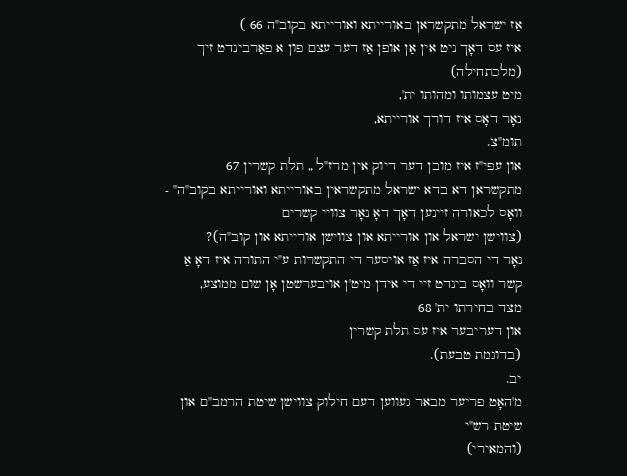אַז ישראל מתקשראן באורייתא ואורייתא בקוב"ה 66 )
איז עס דאָך ניט אין אַן אופן אַז דער עצם פון א פאַרבינדט זיך
(מלכתחילה)
מיט עצמותו ומהותו ית',
נאָר דאָס איז דורך אורייתא,
תומ"צ.
און עפי"ז איז מובן דער דיוק אין מרז"ל „ תלת קשרין 67
מתקשראן דא בדא ישראל מתקשראין באורייתא ואורייתא בקוב"ה" - וואָס לכאורה זיינען דאָך דאָ נאָר צוויי קשרים
(צווישן ישראל און אורייתא און צווישן אורייתא און קוב"ה)?
נאָר די הסברה איז אַז אויסער די התקשרות ע"י התורה איז דאָ אַ קשר וואָס בינדט זיי די אידן מיט'ן אויבערשטן אָן שום ממוצע,
מצד בחירתו ית' 68
און דעריבער איז עס תלת קשרין
(בדוגמת טבעת).
יב.
מ'האָט פריער מבאר געווען דעם חילוק צווישן שיטת הרמב"ם און שיטת רש"י
(והמאירי)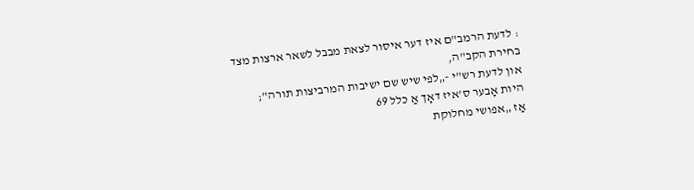: לדעת הרמב"ם איז דער איסור לצאת מבבל לשאר ארצות מצד בחירת הקב"ה,
און לדעת רש"י -„לפי שיש שם ישיבות המרביצות תורה";
היות אָבער ס'איז דאָך אַ כלל 69
אַז „אפושי מחלוקת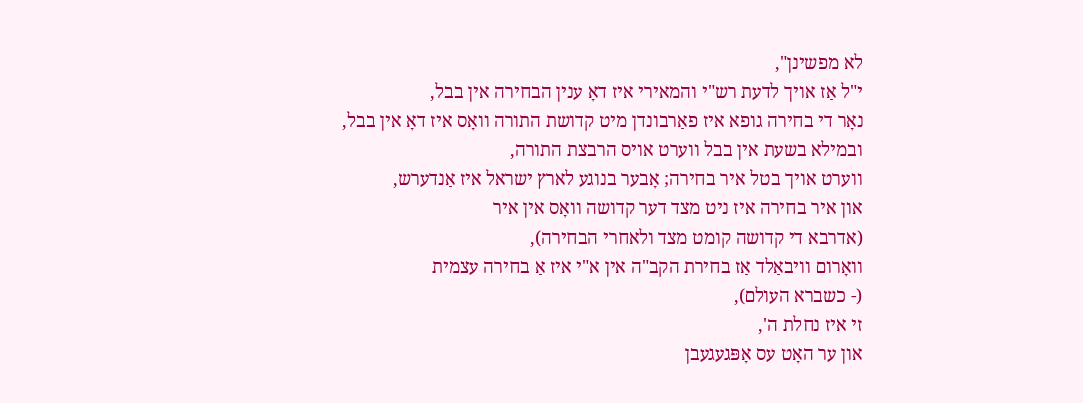לא מפשינן",
י"ל אַז אויך לדעת רש"י והמאירי איז דאָ ענין הבחירה אין בבל,
נאָר די בחירה גופא איז פאַרבונדן מיט קדושת התורה וואָס איז דאָ אין בבל,
ובמילא בשעת אין בבל ווערט אויס הרבצת התורה,
ווערט אויך בטל איר בחירה; אָבער בנוגע לארץ ישראל איז אַנדערש,
און איר בחירה איז ניט מצד דער קדושה וואָס אין איר
(אדרבא די קדושה קומט מצד ולאחרי הבחירה),
וואָרום וויבאַלד אַז בחירת הקב"ה אין א"י איז אַ בחירה עצמית
(- כשברא העולם),
זי איז נחלת ה',
און ער האָט עס אָפּגעגעבן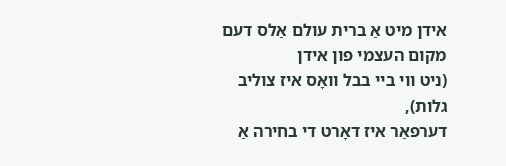אידן מיט אַ ברית עולם אַלס דעם מקום העצמי פון אידן
(ניט ווי ביי בבל וואָס איז צוליב גלות),
דערפאַר איז דאָרט די בחירה אַ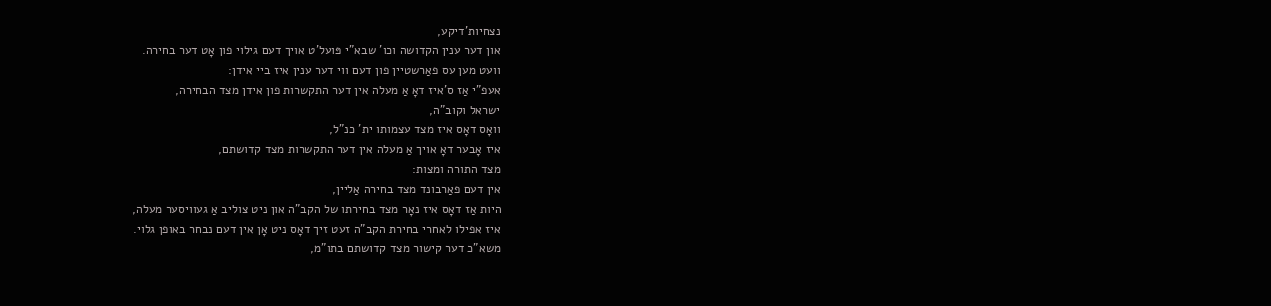נצחיות'דיקע,
און דער ענין הקדושה וכו' שבא"י פּועל'ט אויך דעם גילוי פון אָט דער בחירה.
וועט מען עס פאַרשטיין פון דעם ווי דער ענין איז ביי אידן:
אעפ"י אַז ס'איז דאָ אַ מעלה אין דער התקשרות פון אידן מצד הבחירה,
ישראל וקוב"ה,
וואָס דאָס איז מצד עצמותו ית' כנ"ל,
איז אָבער דאָ אויך אַ מעלה אין דער התקשרות מצד קדושתם,
מצד התורה ומצות:
אין דעם פאַרבונד מצד בחירה אַליין,
היות אַז דאָס איז נאָר מצד בחירתו של הקב"ה און ניט צוליב אַ געוויסער מעלה,
איז אפילו לאחרי בחירת הקב"ה זעט זיך דאָס ניט אָן אין דעם נבחר באופן גלוי.
משא"כ דער קישור מצד קדושתם בתו"מ,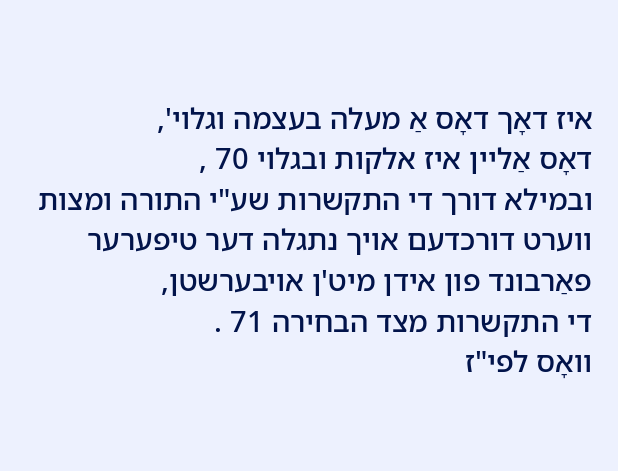איז דאָך דאָס אַ מעלה בעצמה וגלוי',
דאָס אַליין איז אלקות ובגלוי 70 ,
ובמילא דורך די התקשרות שע"י התורה ומצות ווערט דורכדעם אויך נתגלה דער טיפערער פאַרבונד פון אידן מיט'ן אויבערשטן,
די התקשרות מצד הבחירה 71 .
וואָס לפי"ז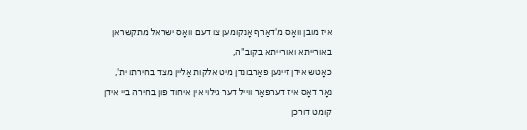איז מובן וואָס מ'דאַרף אָנקומען צו דעם וואָס ישראל מתקשראן באורייתא ואורייתא בקוב"ה,
כאָטש אידן זיינען פאַרבונדן מיט אלקות אַליין מצד בחירתו ית',
נאָר דאָס איז דערפאַר ווייל דער גילוי אין איחוד פון בחירה ביי אידן קומט דורכן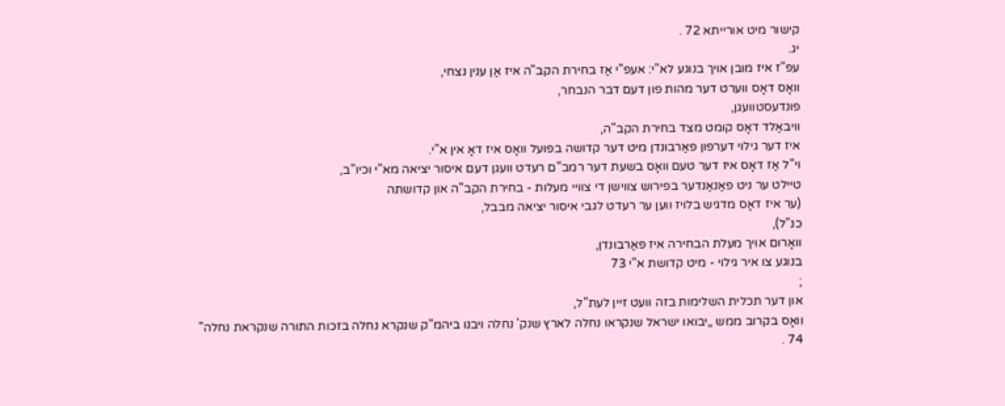קישור מיט אורייתא 72 .
יג.
עפ"ז איז מובן אויך בנוגע לא"י: אעפ"י אַז בחירת הקב"ה איז אַן ענין נצחי,
וואָס דאָס ווערט דער מהות פון דעם דבר הנבחר,
פונדעסטוועגן,
וויבאַלד דאָס קומט מצד בחירת הקב"ה,
איז דער גילוי דערפון פאַרבונדן מיט דער קדושה בפועל וואָס איז דאָ אין א"י.
וי"ל אַז דאָס איז דער טעם וואָס בשעת דער רמב"ם רעדט וועגן דעם איסור יציאה מא"י וכיו"ב,
טיילט ער ניט פאַנאַנדער בפירוש צווישן די צוויי מעלות - בחירת הקב"ה און קדושתה
(ער איז דאָס מדגיש בלויז ווען ער רעדט לגבי איסור יציאה מבבל,
כנ"ל),
וואָרום אויך מעלת הבחירה איז פאַרבונדן,
בנוגע צו איר גילוי - מיט קדושת א"י 73
;
און דער תכלית השלימות בזה וועט זיין לעת"ל,
וואָס בקרוב ממש „יבואו ישראל שנקראו נחלה לארץ שנק' נחלה ויבנו ביהמ"ק שנקרא נחלה בזכות התורה שנקראת נחלה" 74 .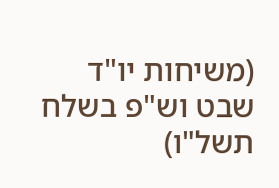(משיחות יו"ד שבט וש"פ בשלח תשל"ו)